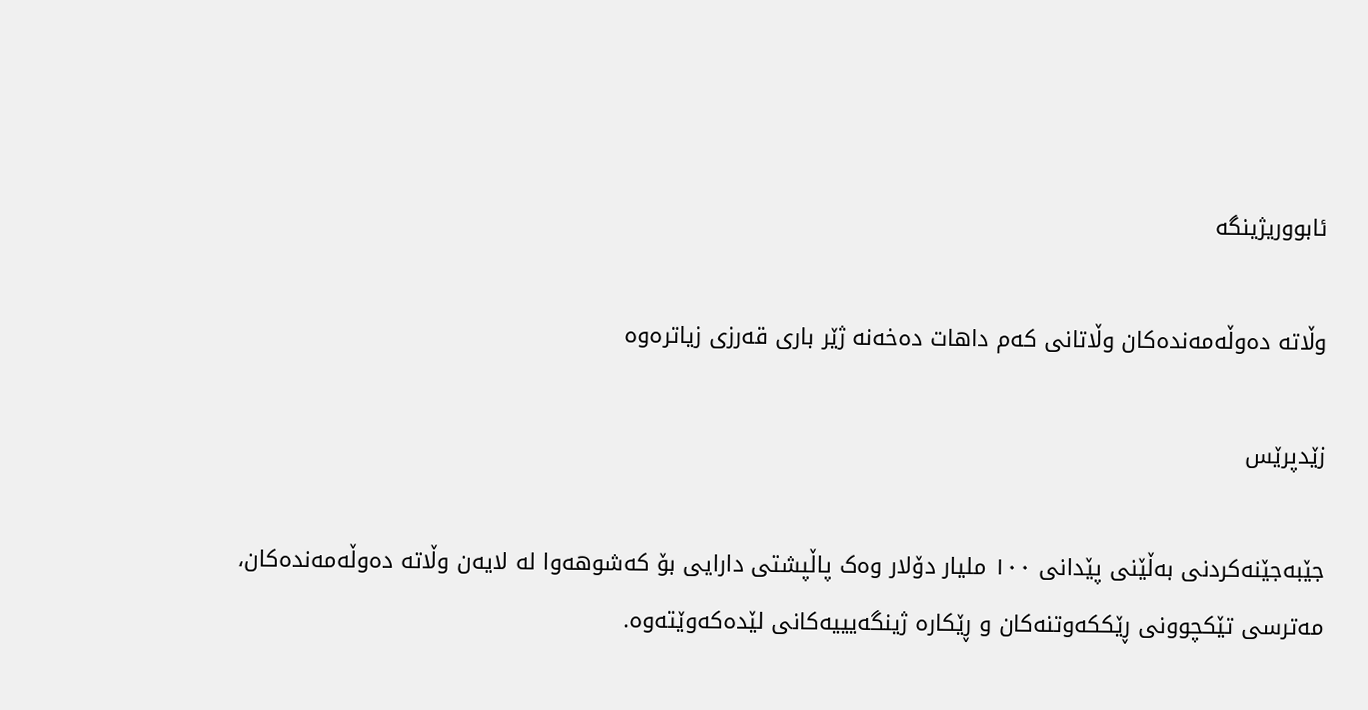ئابووریژینگه‌

وڵاتە دەوڵەمەندەکان وڵاتانی کەم داهات دەخەنە ژێر باری قەرزی زیاترەوە

زێدپرێس

جێبەجێنەکردنی بەڵێنی پێدانی ١٠٠ ملیار دۆلار وەک پاڵپشتی دارایی بۆ کەشوهەوا لە لایەن وڵاتە دەوڵەمەندەکان، مەترسی تێکچوونی ڕێککەوتنەکان و ڕێکارە ژینگەیییەکانی لێدەکەوێتەوە.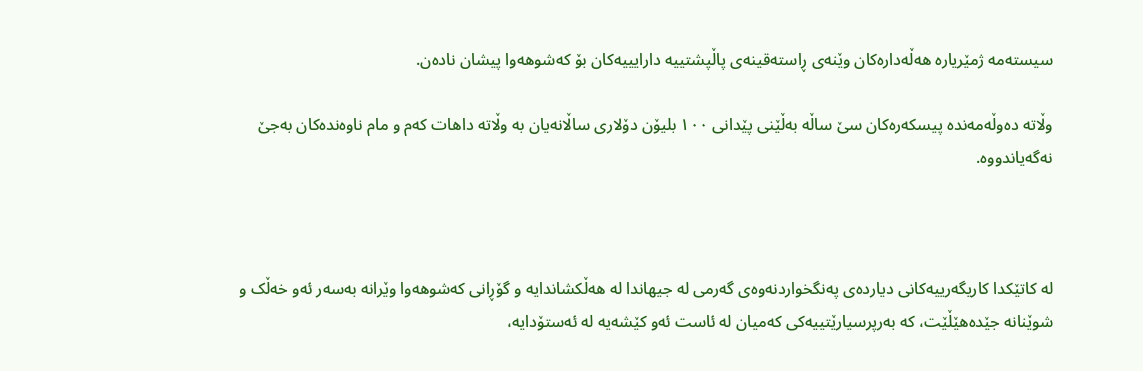سیستەمە ژمێریارە هەڵەدارەکان وێنەی ڕاستەقینەی پاڵپشتییە دارایییەکان بۆ کەشوهەوا پیشان نادەن.

وڵاتە دەوڵەمەندە پیسکەرەکان سێ ساڵە بەڵێنی پێدانی ١٠٠ بلیۆن دۆلاری ساڵانەیان بە وڵاتە داهات کەم و مام ناوەندەکان بەجێ نەگەیاندووە.



لە کاتێکدا کاریگەرییەکانی دیاردەی پەنگخواردنەوەی گەرمی لە جیهاندا لە هەڵکشاندایە و گۆڕانی کەشوهەوا وێرانە بەسەر ئەو خەڵک و شوێنانە جێدەهێڵێت، کە بەرپرسیارێتییەکی کەمیان لە ئاست ئەو کێشەیە لە ئەستۆدایە،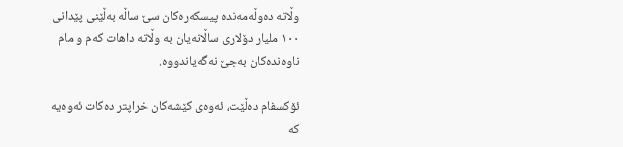وڵاتە دەوڵەمەندە پیسکەرەکان سێ ساڵە بەڵێنی پێدانی ١٠٠ ملیار دۆلاری ساڵانەیان بە وڵاتە داهات کەم و مام ناوەندەکان بەجێ نەگەیاندووە.

ئۆکسفام دەڵێت، ئەوەی کێشەکان خراپتر دەکات ئەوەیە کە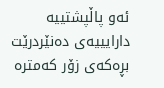ئەو پاڵپشتییە دارایییەی دەنێردرێت بڕەکەی زۆر کەمترە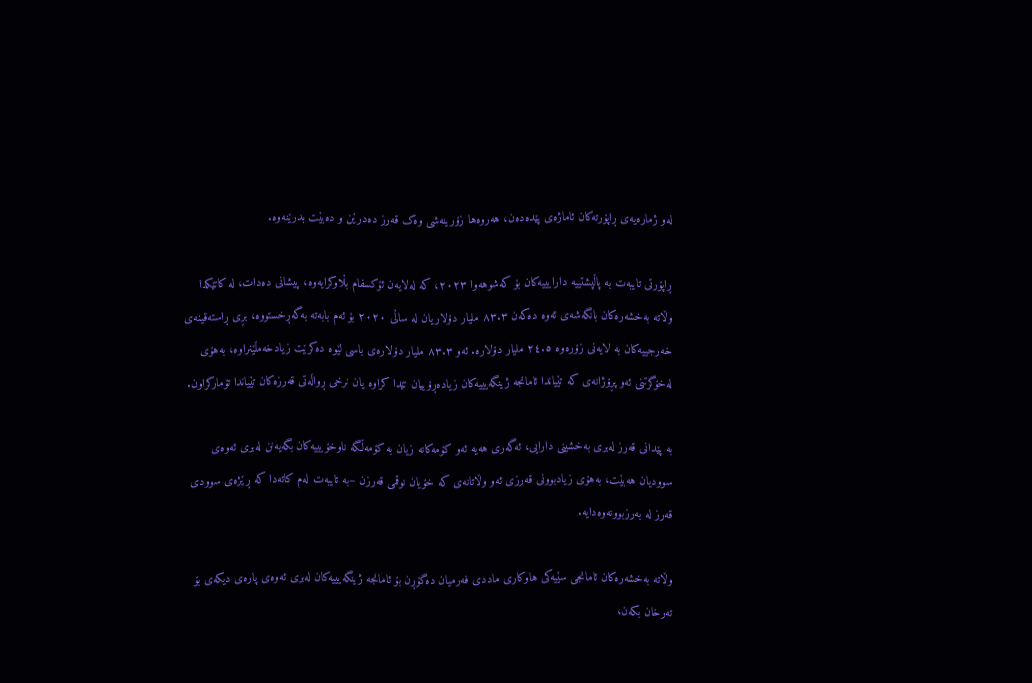لەو ژمارەیەی ڕاپۆرتەکان ئاماژەی پێدەدەن، هەروەها زۆرینەشی وەک قەرز دەدرێن و دەبێت بدرێنەوە.

ڕاپۆرتی تایبەت بە پاڵپشتییە دارایییەکان بۆ کەشوهەوا ٢٠٢٣، کە لەلایەن ئۆکسفام بڵاوکرایەوە، پیشانی دەدات، لە کاتێکدا وڵاتە بەخشەرەکان بانگەشەی ئەوە دەکەن ٨٣.٣ ملیار دۆلاریان لە ساڵی ٢٠٢٠ بۆ ئەم بابەتە بەگەڕخستووە، بڕی ڕاستەقینەی خەرجییەکان بە لایەنی زۆرەوە ٢٤.٥ ملیار دۆلارە. ئەو ٨٣.٣ ملیار دۆلارەی باسی لێوە دەکرێت زیادخەمڵێنراوە، بەهۆی لەخۆگرتنی ئەو پڕۆژانەی کە تێیاندا ئامانجە ژینگەیییەکان زیادەڕۆییان تێدا کراوە یان نرخی ڕواڵەتی قەرزەکان تێیاندا تۆمارکراون.

بە پێدانی قەرز لەبری بەخشینی دارایی، ئەگەری هەیە ئەو کۆمەکانە زیان بە کۆمەڵگە ناوخۆیییەکان بگەیەنن لەبری ئەوەی سوودیان هەبێت، بەهۆی زیادبوونی قەرزی ئەو وڵاتانەی کە خۆیان نوقمی قەرزن –بە تایبەت لەم کاتەدا کە ڕێژەی سوودی قەرز لە بەرزبوونەوەدایە.

وڵاتە بەخشەرەکان ئامانجی سێیەکی هاوکاری ماددی فەرمیان دەگۆڕن بۆ ئامانجە ژینگەیییەکان لەبری ئەوەی پارەی دیکەی بۆ تەرخان بکەن،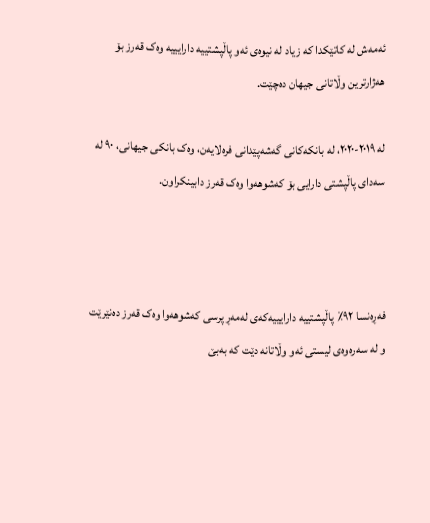ئەمەش لە کاتێکدا کە زیاد لە نیوەی ئەو پاڵپشتییە دارایییە وەک قەرز بۆ هەژارترین وڵاتانی جیهان دەچێت.

لە ٢٠١٩-٢٠٢٠، لە بانکەکانی گەشەپێدانی فرەلایەن، وەک بانکی جیهانی، ٩٠ لە سەدای پاڵپشتی دارایی بۆ کەشوهەوا وەک قەرز دابینکراون.



فەڕەنسا ٩٢٪ پاڵپشتییە دارایییەکەی لەمەڕ پرسی کەشوهەوا وەک قەرز دەنێرێت و لە سەرەوەی لیستی ئەو وڵاتانە دێت کە بەبێ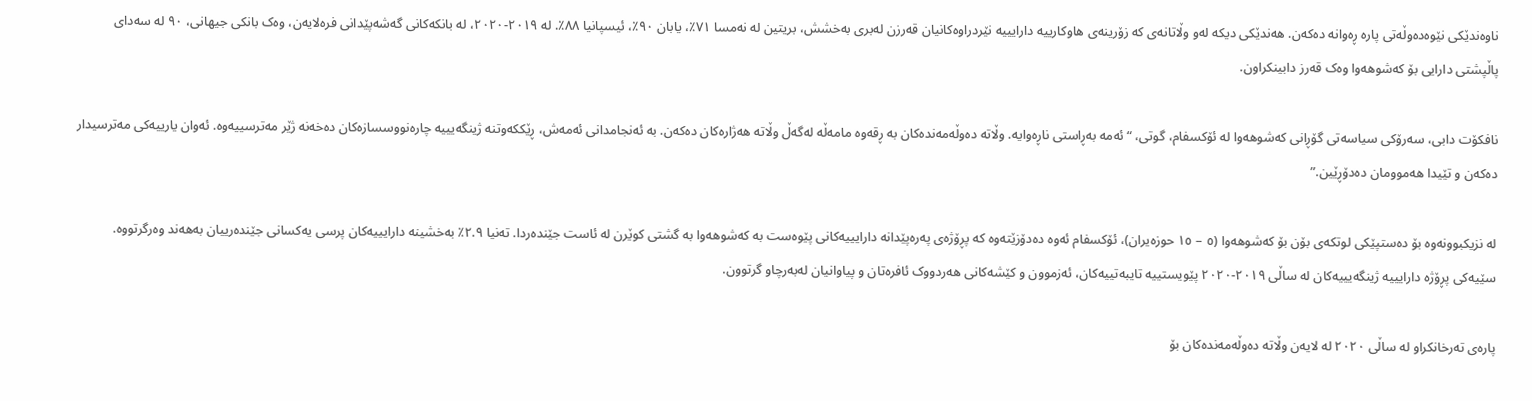ناوەندێکی نێوەدەوڵەتی پارە ڕەوانە دەکەن. هەندێکی دیکە لەو وڵاتانەی کە زۆرینەی هاوکارییە دارایییە نێردراوەکانیان قەرزن لەبری بەخشش، بریتین لە نەمسا ٧١٪، یابان ٩٠٪، ئیسپانیا ٨٨٪. لە ٢٠١٩-٢٠٢٠، لە بانکەکانی گەشەپێدانی فرەلایەن، وەک بانکی جیهانی، ٩٠ لە سەدای پاڵپشتی دارایی بۆ کەشوهەوا وەک قەرز دابینکراون.

نافکۆت دابی، سەرۆکی سیاسەتی گۆڕانی کەشوهەوا لە ئۆکسفام، گوتی، “ئەمە بەڕاستی ناڕەوایە. وڵاتە دەوڵەمەندەکان بە ڕقەوە مامەڵە لەگەڵ وڵاتە هەژارەکان دەکەن. بە ئەنجامدانی ئەمەش، ڕێککەوتنە ژینگەیییە چارەنووسسازەکان دەخەنە ژێر مەترسییەوە. ئەوان یارییەکی مەترسیدار دەکەن و تێیدا هەموومان دەدۆڕێین.”

لە نزیکبوونەوە بۆ دەستپێکی لوتکەی بۆن بۆ کەشوهەوا (٥ – ١٥ حوزەیران)، ئۆکسفام ئەوە دەدۆزێتەوە کە پڕۆژەی پەرەپێدانە دارایییەکانی پێوەست بە کەشوهەوا بە گشتی کوێرن لە ئاست جێندەردا. تەنیا ٢.٩٪ بەخشینە دارایییەکان پرسی یەکسانی جێندەرییان بەهەند وەرگرتووە. سێیەکی پڕۆژە دارایییە ژینگەیییەکان لە ساڵی ٢٠١٩-٢٠٢٠ پێویستییە تایبەتییەکان، ئەزموون و کێشەکانی هەردووک ئافرەتان و پیاوانیان لەبەرچاو گرتوون.

پارەی تەرخانکراو لە ساڵی ٢٠٢٠ لە لایەن وڵاتە دەوڵەمەندەکان بۆ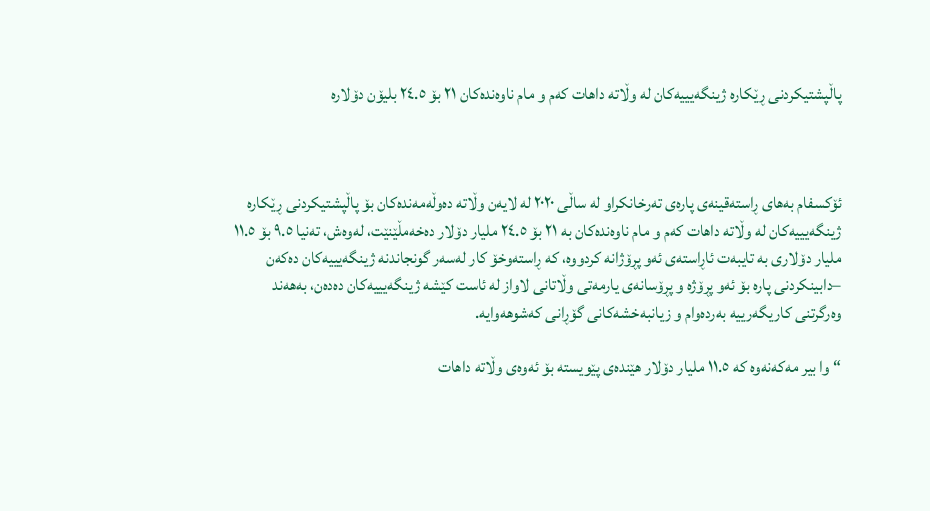پاڵپشتیکردنی ڕێکارە ژینگەیییەکان لە وڵاتە داهات کەم و مام ناوەندەکان ٢١ بۆ ٢٤.٥ بلیۆن دۆلاره‌



ئۆکسفام بەهای ڕاستەقینەی پارەی تەرخانکراو لە ساڵی ٢٠٢٠ لە لایەن وڵاتە دەوڵەمەندەکان بۆ پاڵپشتیکردنی ڕێکارە ژینگەیییەکان لە وڵاتە داهات کەم و مام ناوەندەکان بە ٢١ بۆ ٢٤.٥ ملیار دۆلار دەخەمڵێنێت، لەوەش، تەنیا ٩.٥ بۆ ١١.٥ ملیار دۆلاری بە تایبەت ئاڕاستەی ئەو پڕۆژانە کردووە، کە ڕاستەوخۆ کار لەسەر گونجاندنە ژینگەیییەکان دەکەن –دابینکردنی پارە بۆ ئەو پڕۆژە و پڕۆسانەی یارمەتی وڵاتانی لاواز لە ئاست کێشە ژینگەیییەکان دەدەن، بەهەند وەرگرتنی کاریگەرییە بەردەوام و زیانبەخشەکانی گۆڕانی کەشوهەوایە.

“وا بیر مەکەنەوە کە ١١.٥ ملیار دۆلار هێندەی پێویستە بۆ ئەوەی وڵاتە داهات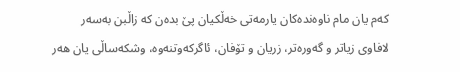کەم یان مام ناوەندەکان یارمەتی خەڵکیان پێ بدەن کە زاڵبن بەسەر لافاوی زیاتر و گەورەتر، زریان و تۆفان، ئاگرکەوتنەوە، وشکەساڵی یان هەر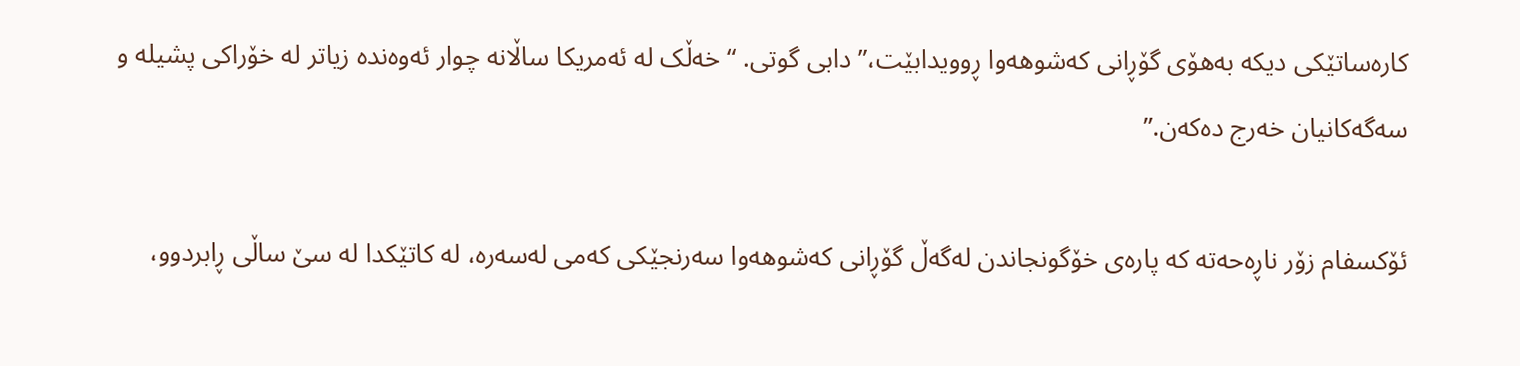کارەساتێکی دیکە بەهۆی گۆڕانی کەشوهەوا ڕوویدابێت،” دابی گوتی. “خەڵک لە ئەمریکا ساڵانە چوار ئەوەندە زیاتر لە خۆراکی پشیلە و سەگەکانیان خەرج دەکەن.”

ئۆکسفام زۆر ناڕەحەتە کە پارەی خۆگونجاندن لەگەڵ گۆڕانی کەشوهەوا سەرنجێکی کەمی لەسەرە، لە کاتێکدا لە سێ ساڵی ڕابردوو،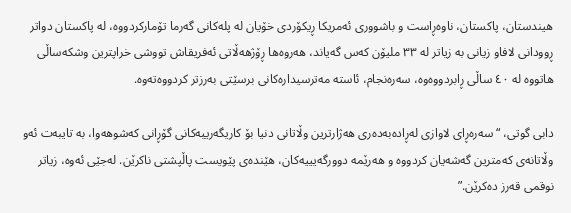هیندستان، پاکستان، ناوەڕاست و باشووری ئەمریکا ڕیکۆردی خۆیان لە پلەکانی گەرما تۆمارکردووە، لە پاکستان دواتر ڕوودانی لافاو زیانی بە زیاتر لە ٣٣ ملیۆن کەس گەیاند، هەروەها ڕۆژهەڵاتی ئەفریقاش تووشی خراپترین وشکەساڵی هاتووە لە ٤٠ ساڵی ڕابردووەوە، سەرەنجام، ئاستە مەترسیدارەکانی برسێتی بەرزتر کردووەتەوە.

دابی گوتی، “سەرەڕای لاوازی لەڕادەبەدەری هەژارترین وڵاتانی دنیا بۆ کاریگەرییەکانی گۆڕانی کەشوهەوا، بە تایبەت ئەو وڵاتانەی کەمترین گەشەیان کردووە و هەرێمە دوورگەیییەکان، هێندەی پێویست پاڵپشتی ناکرێن. لەجێی ئەوە، زیاتر نوقمی قەرز دەکرێن.”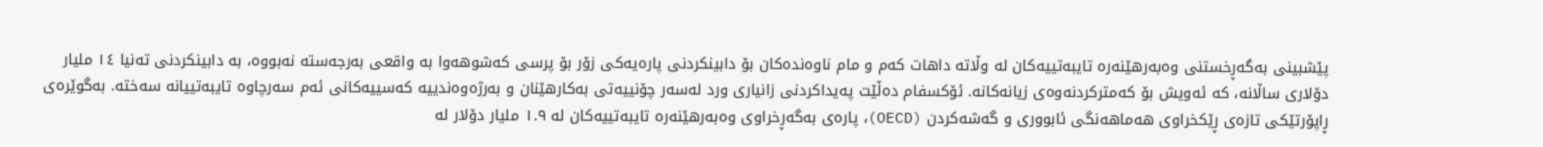پێشبینی بەگەڕخستنی وەبەرهێنەرە تایبەتییەکان لە وڵاتە داهات کەم و مام ناوەندەکان بۆ دابینکردنی پارەیەکی زۆر بۆ پرسی کەشوهەوا بە واقعی بەرجەستە نەبووە، بە دابینکردنی تەنیا ١٤ ملیار دۆلاری ساڵانە، کە ئەویش بۆ کەمترکردنەوەی زیانەکانە. ئۆکسفام دەڵێت پەیداکردنی زانیاری ورد لەسەر چۆنییەتی بەکارهێنان و بەرژەوەندییە کەسییەکانی ئەم سەرچاوە تایبەتییانە سەختە. بەگوێرەی ڕاپۆرتێکی تازەی ڕێکخراوی هەماهەنگی ئابووری و گەشەکردن (OECD)، پارەی بەگەڕخراوی وەبەرهێنەرە تایبەتییەکان لە ١.٩ ملیار دۆلار لە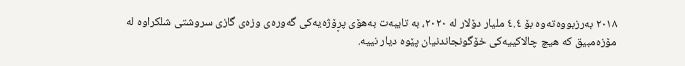٢٠١٨ بەرزبووەتەوە بۆ ٤.٤ ملیار دۆلار لە ٢٠٢٠، بە تایبەت بەهۆی پڕۆژەیەکی گەورەی وزەی گازی سروشتی شلکراوە لە مۆزەمبیق کە هیچ چالاکییەکی خۆگونجاندنیان پێوە دیار نییە.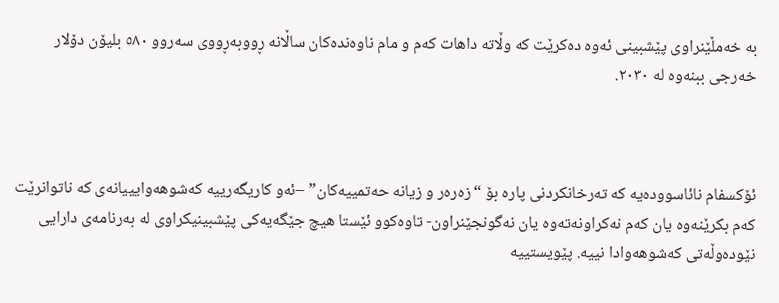بە خەمڵێنراوی پێشبینی ئەوە دەکرێت کە وڵاتە داهات کەم و مام ناوەندەکان ساڵانە ڕووبەڕووی سەروو ٥٨٠ بلیۆن دۆلار خەرجی ببنەوە لە ٢٠٣٠.



ئۆکسفام نائاسوودەیە کە تەرخانکردنی پارە بۆ “زەرەر و زیانە حەتمییەکان” –ئەو کاریگەرییە کەشوهەوایییانەی کە ناتوانرێت کەم بکرێنەوە یان کەم نەکراونەتەوە یان نەگونجێنراون- تاوەکوو ئێستا هیچ جێگەیەکی پێشبینیکراوی لە بەرنامەی دارایی نێودەوڵەتی کەشوهەوادا نییە. پێویستییە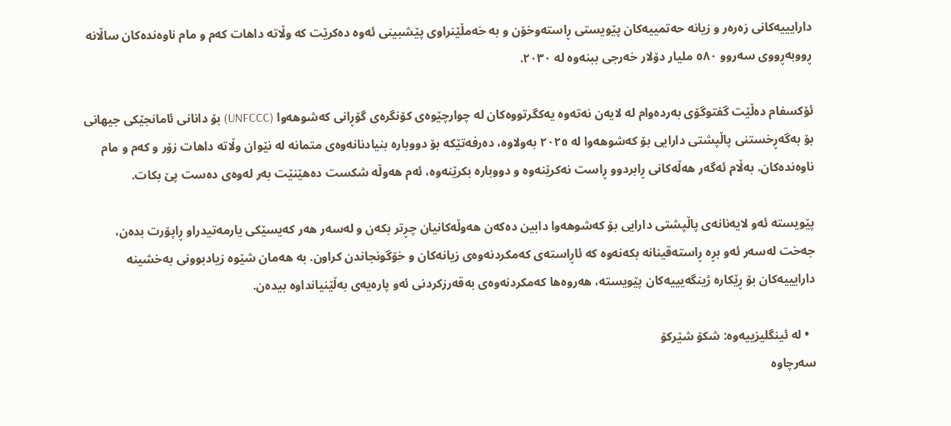دارایییەکانی زەرەر و زیانە حەتمییەکان پێویستی ڕاستەوخۆن و بە خەمڵێنراوی پێشبینی ئەوە دەکرێت کە وڵاتە داهات کەم و مام ناوەندەکان ساڵانە ڕووبەڕووی سەروو ٥٨٠ ملیار دۆلار خەرجی ببنەوە لە ٢٠٣٠.

ئۆکسفام دەڵێت گفتوگۆی بەردەوام لە لایەن نەتەوە یەکگرتووەکان لە چوارچێوەی کۆنگرەی گۆڕانی کەشوهەوا (UNFCCC) بۆ دانانی ئامانجێکی جیهانی بۆ بەگەڕخستنی پاڵپشتی دارایی بۆ کەشوهەوا لە ٢٠٢٥ بەولاوە، دەرفەتێکە بۆ دووبارە بنیادنانەوەی متمانە لە نێوان وڵاتە داهات زۆر و کەم و مام ناوەندەکان. بەڵام ئەگەر هەڵەکانی ڕابردوو ڕاست نەکرێنەوە و دووبارە بکرێنەوە، ئەم هەوڵە شکست دەهێنێت بەر لەوەی دەست پێ بکات.

پێویستە ئەو لایەنانەی پاڵپشتی دارایی بۆ کەشوهەوا دابین دەکەن هەوڵەکانیان چڕتر بکەن و لەسەر هەر کەیسێکی یارمەتیدراو ڕاپۆرت بدەن، جەخت لەسەر ئەو بڕە ڕاستەقینانە بکەنەوە کە ئاڕاستەی کەمکردنەوەی زیانەکان و خۆگونجاندن کراون. بە هەمان شێوە زیادبوونی بەخشینە دارایییەکان بۆ ڕێکارە ژینگەیییەکان پێویستە، هەروەها کەمکردنەوەی بەقەرزکردنی ئەو پارەیەی بەڵێنیانداوە بیدەن.

  • لە ئینگلیزییەوە: شکۆ شێرکۆ
سه‌رچاوه‌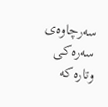سه‌رچاوه‌ی سه‌ره‌كی وتاره‌كه‌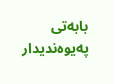بابه‌تی په‌یوه‌ندیدار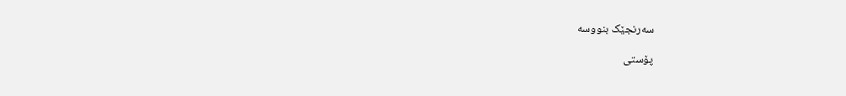سه‌رنجێک بنووسە

پۆستی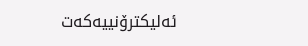ئەلیکترۆنییەکەت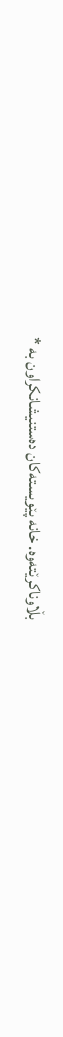بڵاوناکرێتەوە. خانە پێویستەکان دەستنیشانکراون بە *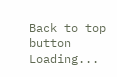Back to top button
Loading...